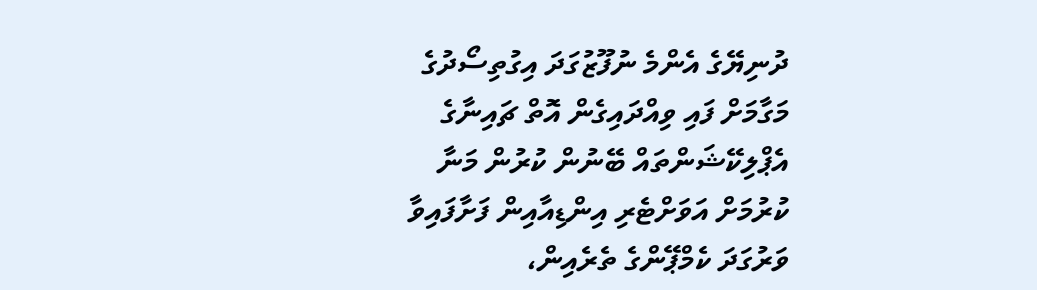ދުނިޔޭގެ އެންމެ ނުފޫޒުގަދަ އިގުތިސޯދުގެ މަގާމަށް ފައި ވިއްދައިގެން އޮތް ޗައިނާގެ އެޕްލިކޭޝަންތައް ބޭނުން ކުރުން މަނާ ކުރުމަށް އަވަށްޓެރި އިންޑިއާއިން ފަށާފައިވާ ވަރުގަދަ ކެމްޕޭންގެ ތެރެއިން،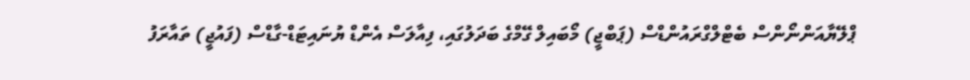ޕްލޭޔާއަންނޯންސް ބެޓްލްގްރައުންޑްސް (ޕަބްޖީ) މޯބައިލް ގޭމްގެ ބަދަލުގައި، ފިއާލަސް އެންޑް ޔުނައިޓަޑް-ގާޑްސް (ފައުޖީ) ތައާރަފު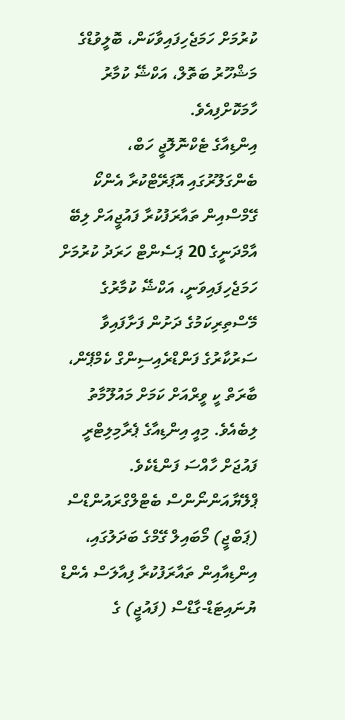ކުރުމަށް ހަމަޖެހިފައިވާކަން، ބޮލީވުޑްގެ މަޝްހޫރު ބަތޮލް، އަކްޝޭ ކުމާރު ހާމަކޮށްފިއެވެ.
އިންޑިއާގެ ޓެކްނޮލޮޖީ ހަބް، ބެންގަލޫރުގައި އޮޕަރޭޓްކުރާ އެންކޯ ގޭމްސްއިން ތައާރަފުކުރާ ފައުޖީއަށް ލިބޭ އާމްދަނީގެ 20 ޕަސެންޓް ހަރަދު ކުރުމަށް ހަމަޖެހިފައިވަނީ، އަކްޝޭ ކުމާރުގެ މޭސްތިރިކަމުގެ ދަށުން ފަށާފައިވާ ސަރުކާރުގެ ފަންޑްރެއިސިންގް ކެމްޕޭން، ބާރަތް ކީ ވީރްއަށް ކަމަށް މައުލޫމާތު ލިބެއެވެ. މިއީ އިންޑިއާގެ ޕެރާމިލިޓްރީ ފައުޖަށް ހާއްސަ ފަންޑެކެވެ.
ޕްލޭޔާއަންނޯންސް ބެޓްލްގްރައުންޑްސް (ޕަބްޖީ) މޯބައިލް ގޭމްގެ ބަދަލުގައި، އިންޑިއާއިން ތައާރަފުކުރާ ފިއާލަސް އެންޑް ޔުނައިޓަޑް-ގާޑްސް (ފައުޖީ) ގެ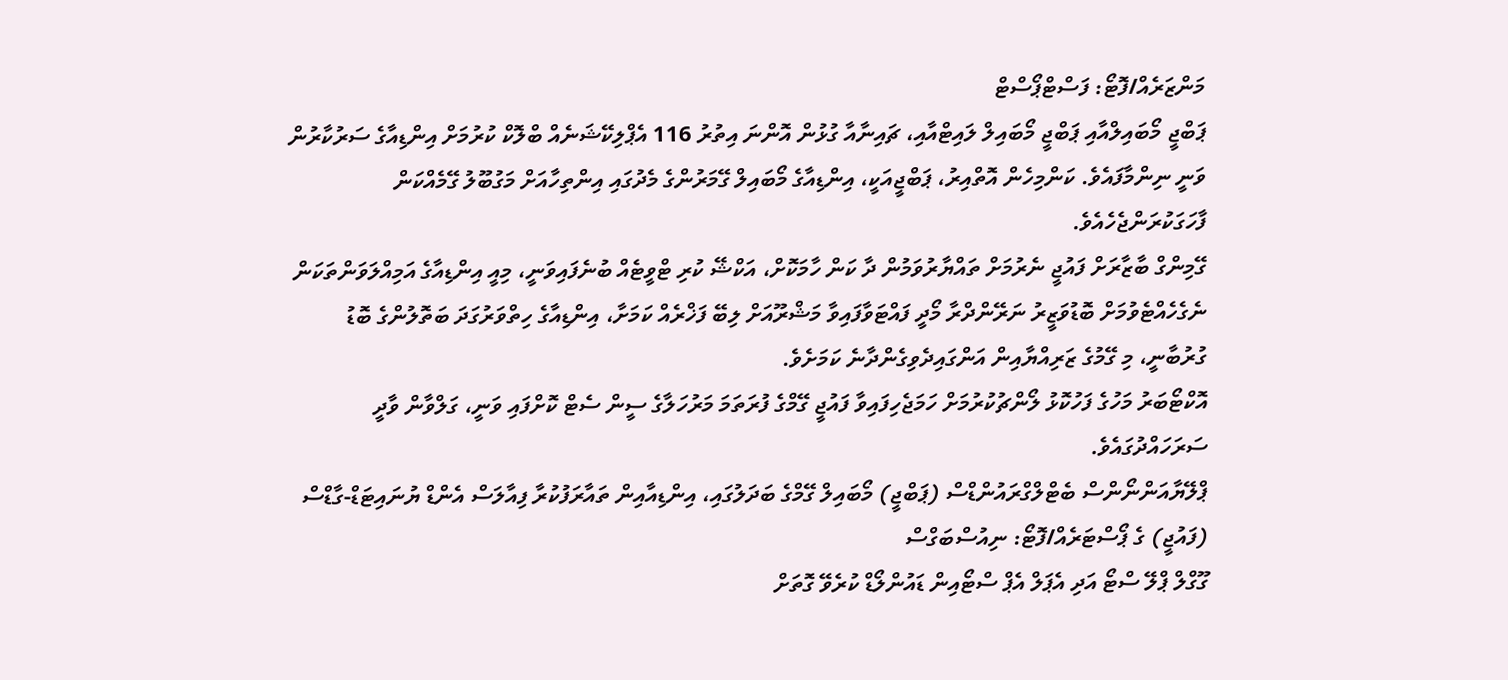މަންޒަރެއް/ފޮޓޯ: ފަސްޓްޕޯސްޓް
ޕަބްޖީ މޯބައިލްއާއި ޕަބްޖީ މޯބައިލް ލައިޓްއާއި، ޗައިނާއާ ގުޅުން އޮންނަ އިތުރު 116 އެޕްލިކޭޝަނެއް ބްލޮކް ކުރުމަށް އިންޑިއާގެ ސަރުކާރުން ވަނީ ނިންމާފައެވެ. ކަންމިހެން އޮތްއިރު، ޕަބްޖީއަކީ، އިންޑިއާގެ މޯބައިލް ގޭމަރުންގެ މެދުގައި އިންތިހާއަށް މަގުބޫލު ގޭމެއްކަން ފާހަގަކުރަންޖެހެއެވެ.
ގޭމިންގް ބާޒާރަށް ފައުޖީ ނެރުމަށް ތައްޔާރުވަމުން ދާ ކަން ހާމަކޮށް، އަކްޝޭ ކުރި ޓްވީޓެއް ބުނެފައިވަނީ، މިއީ އިންޑިއާގެ އަމިއްލަވަންތަކަން ނެގެހެއްޓެވުމަށް ބޮޑުވަޒީރު ނަރޭންދްރާ މޯދީ ފައްޓަވާފައިވާ މަޝްރޫއަށް ލިބޭ ފަޚްރެއް ކަމަށާ، އިންޑިއާގެ ހިތްވަރުގަދަ ބަތޮލުންގެ ބޮޑު ގުރުބާނީ، މި ގޭމުގެ ޒަރިއްޔާއިން އަންގައިދެވިގެންދާނެ ކަމަށެވެ.
އޮކްޓޯބަރު މަހުގެ ފަހުކޮޅު ލޯންޗުކުރުމަށް ހަމަޖެހިފައިވާ ފައުޖީ ގޭމްގެ ފުރަތަމަ މަރުހަލާގެ ސީން ސެޓް ކޮށްފައި ވަނީ، ގަލްވާން ވާދީ ސަރަހައްދުގައެވެ.
ޕްލޭޔާއަންނޯންސް ބެޓްލްގްރައުންޑްސް (ޕަބްޖީ) މޯބައިލް ގޭމްގެ ބަދަލުގައި، އިންޑިއާއިން ތައާރަފުކުރާ ފިއާލަސް އެންޑް ޔުނައިޓަޑް-ގާޑްސް (ފައުޖީ) ގެ ޕޯސްޓަރެއް/ފޮޓޯ: ނިއުސްބަގްސް
ގޫގްލް ޕްލޭ ސްޓޯ އަދި އެޕަލް އެޕް ސްޓޯއިން ޑައުންލޯޑް ކުރެވޭ ގޮތަށް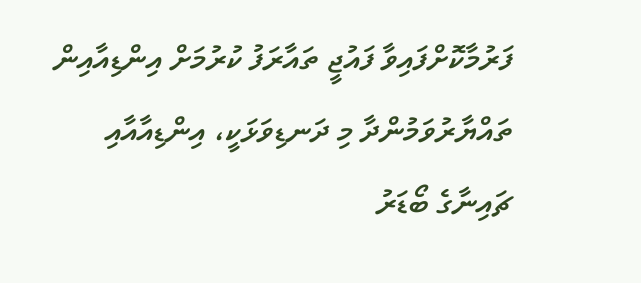ފަރުމާކޮށްފައިވާ ފައުޖީ ތައާރަފު ކުރުމަށް އިންޑިއާއިން ތައްޔާރުވަމުންދާ މި ދަނޑިވަޅަކީ، އިންޑިއާއާއި ޗައިނާގެ ބޯޑަރު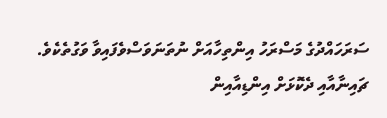ސަރަހައްދުގެ މަސްރަހު އިންތިހާއަށް ނުތަނަވަސްވެފައިވާ ވަގުތެކެވެ. ޗައިނާއާއި ދެކޮޅަށް އިންޑިއާއިން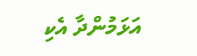އަޅަމުންދާ އެކި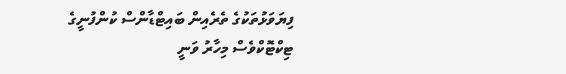ފިޔަވަޅުތަކުގެ ތެރެއިން ބައިޓްޑާންސް ކުންފުނީގެ ޓިކްޓޮކްވެސް މިހާރު ވަނީ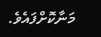މަނާކޮށްފައެވެ.